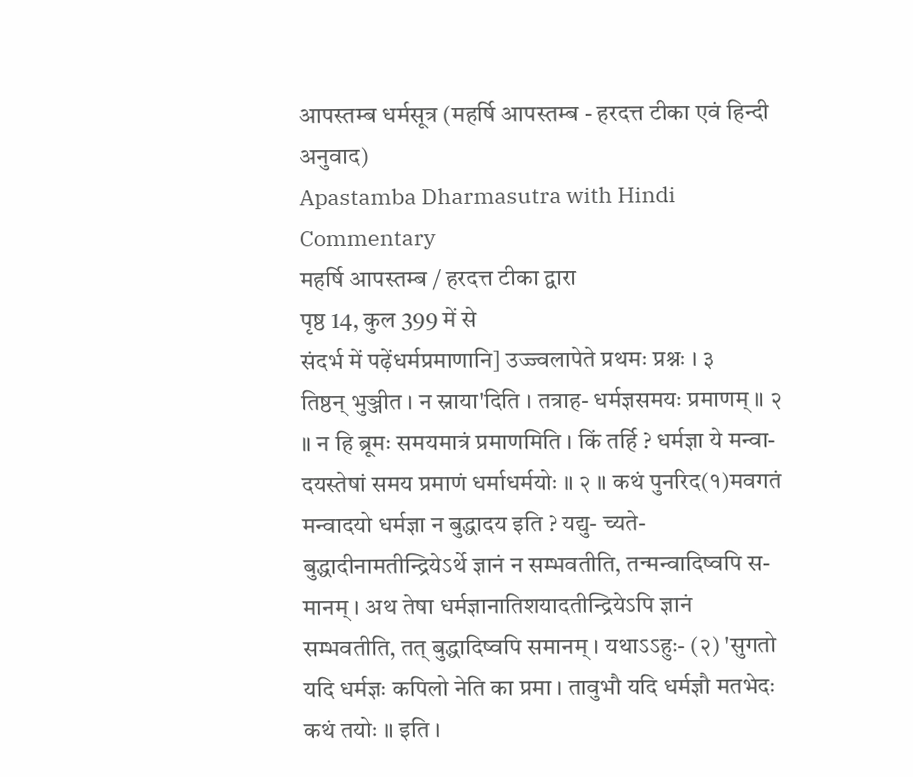आपस्तम्ब धर्मसूत्र (महर्षि आपस्तम्ब - हरदत्त टीका एवं हिन्दी अनुवाद)
Apastamba Dharmasutra with Hindi Commentary
महर्षि आपस्तम्ब / हरदत्त टीका द्वारा
पृष्ठ 14, कुल 399 में से
संदर्भ में पढ़ेंधर्मप्रमाणानि] उज्ज्वलापेते प्रथमः प्रश्नः । ३
तिष्ठन् भुञ्जीत । न स्नाया'दिति । तत्राह- धर्मज्ञसमयः प्रमाणम् ॥ २ ॥ न हि ब्रूमः समयमात्रं प्रमाणमिति । किं तर्हि ? धर्मज्ञा ये मन्वा- दयस्तेषां समय प्रमाणं धर्माधर्मयोः ॥ २ ॥ कथं पुनरिद(१)मवगतं मन्वादयो धर्मज्ञा न बुद्धादय इति ? यद्यु- च्यते-बुद्धादीनामतीन्द्रियेऽर्थे ज्ञानं न सम्भवतीति, तन्मन्वादिष्वपि स- मानम् । अथ तेषा धर्मज्ञानातिशयादतीन्द्रियेऽपि ज्ञानं सम्भवतीति, तत् बुद्धादिष्वपि समानम् । यथाऽऽहुः- (२) 'सुगतो यदि धर्मज्ञः कपिलो नेति का प्रमा । तावुभौ यदि धर्मज्ञौ मतभेदः कथं तयोः ॥ इति ।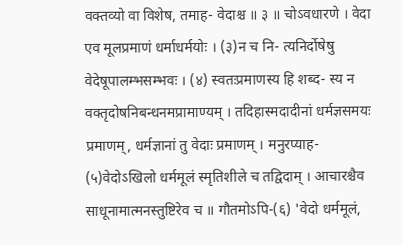वक्तव्यो वा विशेष, तमाह- वेदाश्च ॥ ३ ॥ चोऽवधारणे । वेदा एव मूलप्रमाणं धर्माधर्मयोः । (३)न च नि- त्यनिर्दोषेषु वेदेषूपालम्भसम्भवः । (४) स्वतःप्रमाणस्य हि शब्द- स्य न वक्तृदोषनिबन्धनमप्रामाण्यम् । तदिहास्मदादीनां धर्मज्ञसमयः प्रमाणम्, धर्मज्ञानां तु वेदाः प्रमाणम् । मनुरप्याह- (५)वेदोऽखिलो धर्ममूलं स्मृतिशीले च तद्विदाम् । आचारश्चैव साधूनामात्मनस्तुष्टिरेव च ॥ गौतमोऽपि-(६) 'वेदो धर्ममूलं,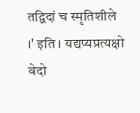तद्विदां च स्मृतिशीले ।' इति । यद्यप्यप्रत्यक्षो वेदो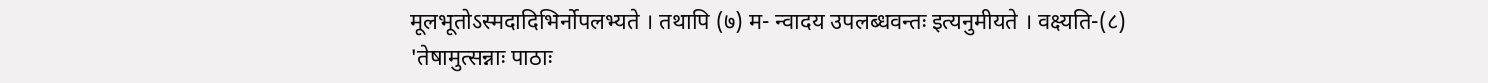मूलभूतोऽस्मदादिभिर्नोपलभ्यते । तथापि (७) म- न्वादय उपलब्धवन्तः इत्यनुमीयते । वक्ष्यति-(८) 'तेषामुत्सन्नाः पाठाः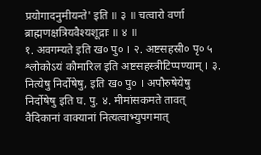प्रयोगादनुमीयन्ते' इति ॥ ३ ॥ चत्वारो वर्णा ब्राह्मणक्षत्रियवैश्यशूद्राः ॥ ४ ॥
१. अवगम्यते इति ख० पु० । २. अष्टसहस्री० पृ० ५ श्लोकोऽयं कौमारिल इति अष्टसहस्त्रीटिप्पण्याम् । ३. नित्येषु निर्दोषेषु, इति ख० पु० । अपौरुषेयेषु निर्दोषेषु इति घ. पु. ४. मीमांसकमते तावत् वैदिकानां वाक्यानां नित्यत्वाभ्युपगमात्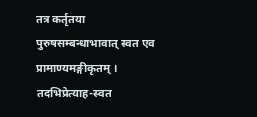तत्र कर्तृतया पुरुषसम्बन्धाभावात् स्वत एव प्रामाण्यमङ्गीकृतम् । तदभिप्रेत्याह-स्वत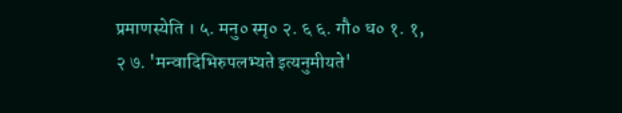प्रमाणस्येति । ५. मनु० स्मृ० २. ६ ६. गौ० ध० १. १, २ ७. 'मन्वादिभिरुपलभ्यते इत्यनुमीयते'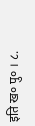इति ख० पु० । ८.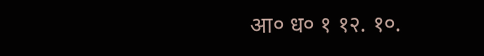आ० ध० १ १२. १०.